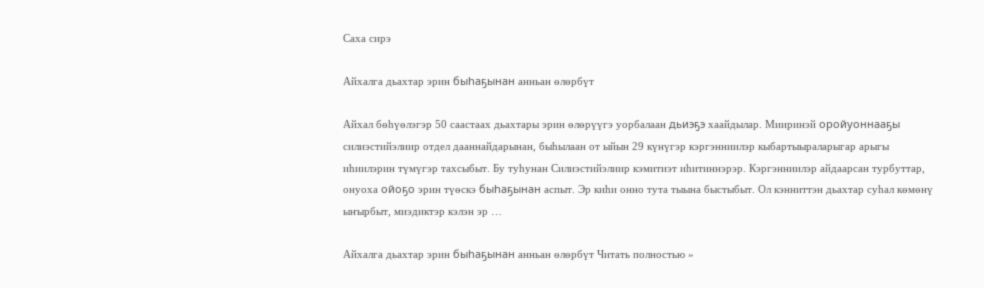Саха сирэ

Айхалга дьахтар эрин быһаҕынан анньан өлөрбүт

Айхал бөһүөлэгэр 50 саастаах дьахтары эрин өлөрүүгэ уорбалаан дьиэҕэ хаайдылар. Мииринэй оройуоннааҕы силиэстийэлиир отдел дааннайдарынан, быһылаан от ыйын 29 күнүгэр кэргэнниилэр кыбартыыраларыгар арыгы иһиилэрин түмүгэр тахсыбыт. Бу туһунан Силиэстийэлиир кэмитиэт иһитиннэрэр. Кэргэнниилэр айдаарсан турбуттар, онуоха ойоҕо эрин түөскэ быһаҕынан аспыт. Эр киһи онно тута тыына быстыбыт. Ол кэнниттэн дьахтар суһал көмөнү ыҥырбыт, миэдиктэр кэлэн эр …

Айхалга дьахтар эрин быһаҕынан анньан өлөрбүт Читать полностью »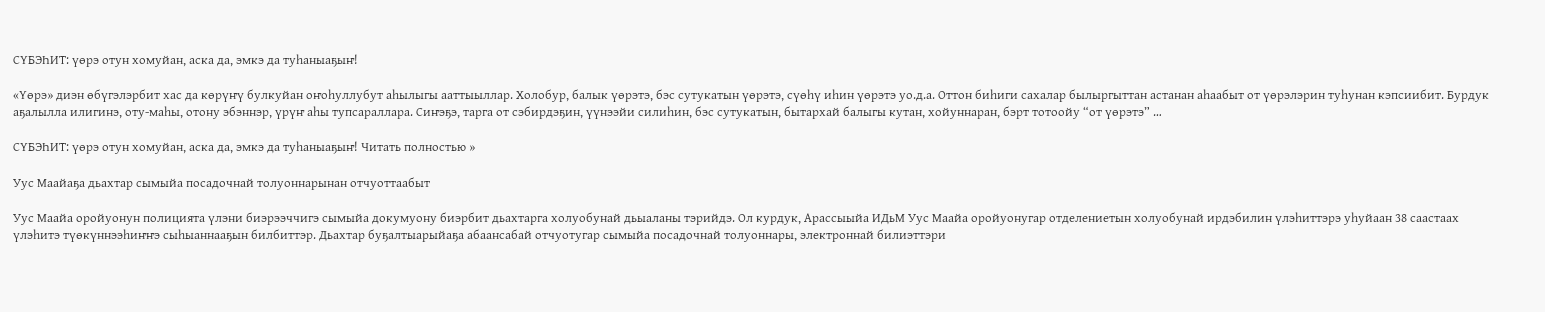СҮБЭҺИТ: үөрэ отун хомуйан, аска да, эмкэ да туһаныаҕыҥ!

«Үөрэ» диэн өбүгэлэрбит хас да көрүҥү булкуйан оҥоһуллубут аһылыгы ааттыыллар. Холобур, балык үөрэтэ, бэс сутукатын үөрэтэ, сүөһү иһин үөрэтэ уо.д.а. Оттон биһиги сахалар былыргыттан астанан аһаабыт от үөрэлэрин туһунан кэпсиибит. Бурдук аҕалылла илигинэ, оту-маһы, отону эбэннэр, үрүҥ аһы тупсараллара. Сиҥэҕэ, тарга от сэбирдэҕин, үүнээйи силиһин, бэс сутукатын, бытархай балыгы кутан, хойуннаран, бэрт тотоойу “от үөрэтэ” …

СҮБЭҺИТ: үөрэ отун хомуйан, аска да, эмкэ да туһаныаҕыҥ! Читать полностью »

Уус Маайаҕа дьахтар сымыйа посадочнай толуоннарынан отчуоттаабыт

Уус Маайа оройуонун полицията үлэни биэрээччигэ сымыйа докумуону биэрбит дьахтарга холуобунай дьыаланы тэрийдэ. Ол курдук, Арассыыйа ИДьМ Уус Маайа оройуонугар отделениетын холуобунай ирдэбилин үлэһиттэрэ уһуйаан 38 саастаах үлэһитэ түөкүннээһиҥҥэ сыһыаннааҕын билбиттэр. Дьахтар буҕалтыарыйаҕа абаансабай отчуотугар сымыйа посадочнай толуоннары, электроннай билиэттэри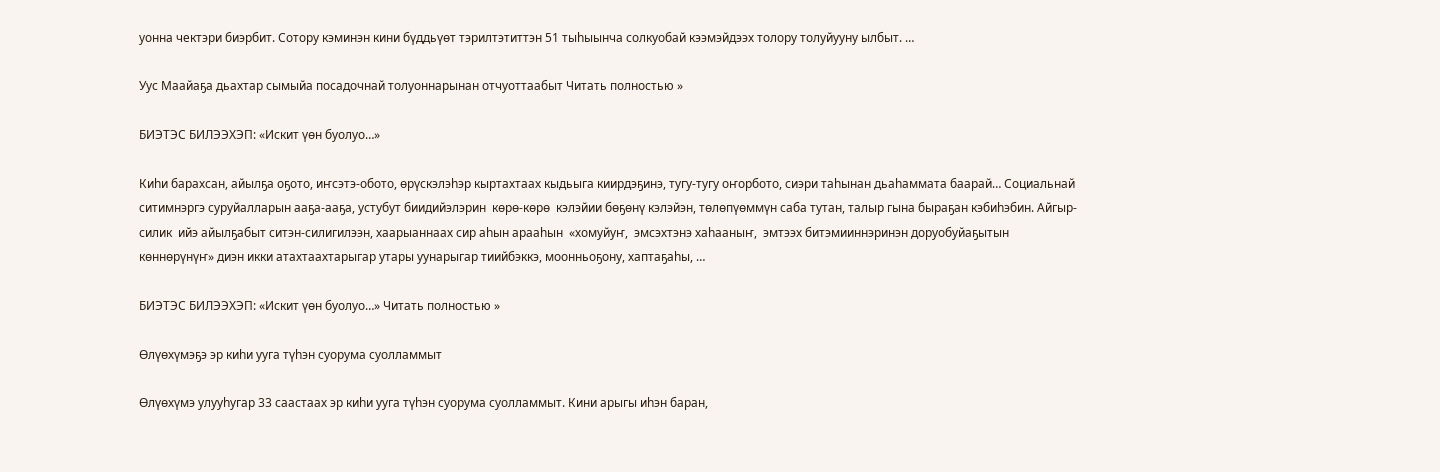уонна чектэри биэрбит. Сотору кэминэн кини бүддьүөт тэрилтэтиттэн 51 тыһыынча солкуобай кээмэйдээх толору толуйууну ылбыт. …

Уус Маайаҕа дьахтар сымыйа посадочнай толуоннарынан отчуоттаабыт Читать полностью »

БИЭТЭС БИЛЭЭХЭП: «Искит үөн буолуо…»

Киһи барахсан, айылҕа оҕото, иҥсэтэ-обото, өрүскэлэһэр кыртахтаах кыдьыга киирдэҕинэ, тугу-тугу оҥорбото, сиэри таһынан дьаһаммата баарай… Социальнай ситимнэргэ суруйалларын ааҕа-ааҕа, устубут биидийэлэрин  көрө-көрө  кэлэйии бөҕөнү кэлэйэн, төлөпүөммүн саба тутан, талыр гына быраҕан кэбиһэбин. Айгыр-силик  ийэ айылҕабыт ситэн-силигилээн, хаарыаннаах сир аһын арааһын  «хомуйуҥ,  эмсэхтэнэ хаһааныҥ,  эмтээх битэмииннэринэн доруобуйаҕытын көннөрүнүҥ» диэн икки атахтаахтарыгар утары уунарыгар тиийбэккэ, моонньоҕону, хаптаҕаһы, …

БИЭТЭС БИЛЭЭХЭП: «Искит үөн буолуо…» Читать полностью »

Өлүөхүмэҕэ эр киһи ууга түһэн суорума суолламмыт

Өлүөхүмэ улууһугар 33 саастаах эр киһи ууга түһэн суорума суолламмыт. Кини арыгы иһэн баран,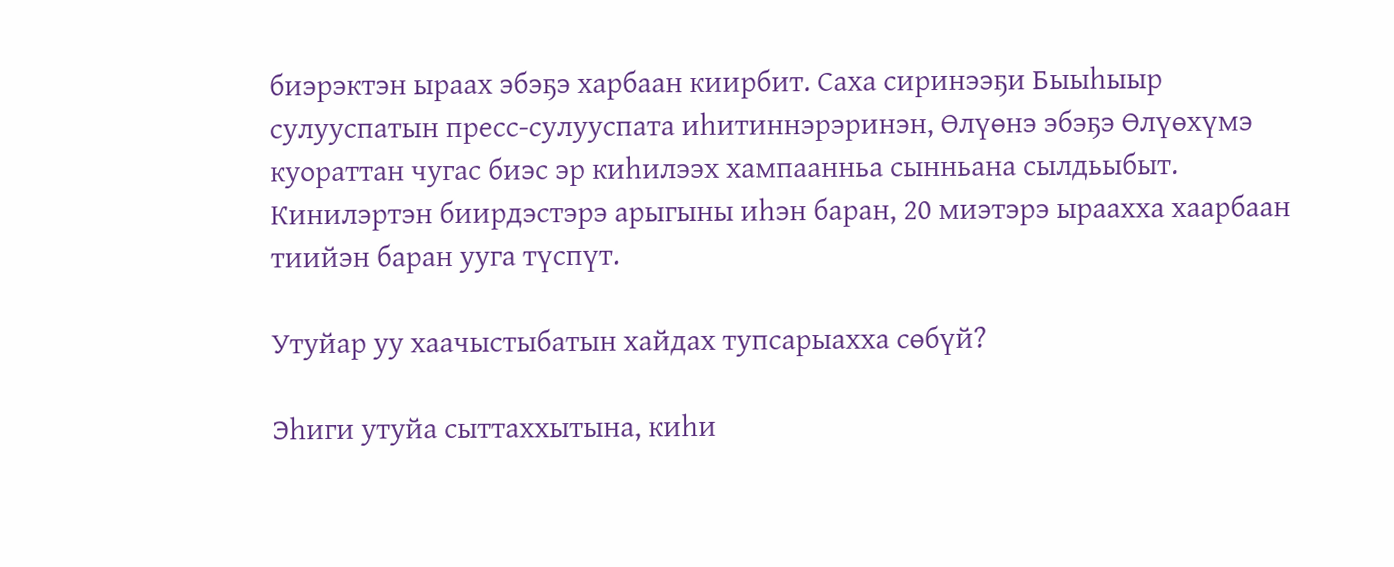биэрэктэн ыраах эбэҕэ харбаан киирбит. Саха сиринээҕи Быыһыыр сулууспатын пресс-сулууспата иһитиннэрэринэн, Өлүөнэ эбэҕэ Өлүөхүмэ куораттан чугас биэс эр киһилээх хампаанньа сынньана сылдьыбыт. Кинилэртэн биирдэстэрэ арыгыны иһэн баран, 20 миэтэрэ ыраахха хаарбаан тиийэн баран ууга түспүт.

Утуйар уу хаачыстыбатын хайдах тупсарыахха сөбүй?

Эһиги утуйа сыттаххытына, киһи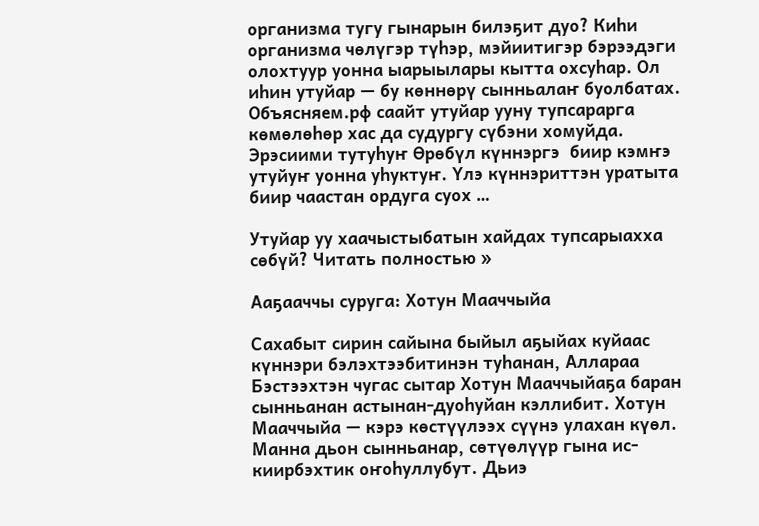организма тугу гынарын билэҕит дуо? Киһи организма чөлүгэр түһэр, мэйиитигэр бэрээдэги олохтуур уонна ыарыылары кытта охсуһар. Ол иһин утуйар — бу көннөрү сынньалаҥ буолбатах. Объясняем.рф саайт утуйар ууну тупсарарга көмөлөһөр хас да судургу сүбэни хомуйда. Эрэсиими тутуһуҥ Өрөбүл күннэргэ  биир кэмҥэ утуйуҥ уонна уһуктуҥ. Үлэ күннэриттэн уратыта биир чаастан ордуга суох …

Утуйар уу хаачыстыбатын хайдах тупсарыахха сөбүй? Читать полностью »

Ааҕааччы суруга: Хотун Мааччыйа

Сахабыт сирин сайына быйыл аҕыйах куйаас күннэри бэлэхтээбитинэн туһанан, Аллараа Бэстээхтэн чугас сытар Хотун Мааччыйаҕа баран сынньанан астынан-дуоһуйан кэллибит. Хотун Мааччыйа — кэрэ көстүүлээх сүүнэ улахан күөл. Манна дьон сынньанар, сөтүөлүүр гына ис-киирбэхтик оҥоһуллубут. Дьиэ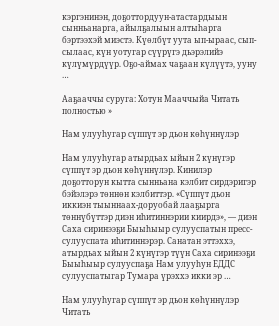кэргэнинэн, доҕоттордуун-атастардыын сынньанарга, айылҕалыын алтыһарга бэртээхэй миэстэ. Күөлбүт уута ып-ыраас, сып-сылаас, күн уотугар сүүрүгэ дьэрэлийэ күлүмүрдүүр. Оҕо-аймах чаҕаан күлүүтэ, ууну …

Ааҕааччы суруга: Хотун Мааччыйа Читать полностью »

Нам улууһугар сүппүт эр дьон көһүннүлэр

Нам улууһугар атырдьах ыйын 2 күнүгэр сүппүт эр дьон көһүннүлэр. Кинилэр доҕотторун кытта сынньана кэлбит сирдэригэр бэйэлэрэ төннөн кэлбиттэр. «Сүппүт дьон иккиэн тыыннаах-доруобай лааҕырга төннүбүттэр диэн иһитиннэрии киирдэ», — диэн Саха сиринээҕи Быыһыыр сулууспатын пресс-сулууспата иһитиннэрэр. Санатан эттэххэ, атырдьах ыйын 2 күнүгэр түүн Саха сиринээҕи Быыһыыр сулууспаҕа Нам улууһун ЕДДС сулууспатыгар Тумара үрэххэ икки эр …

Нам улууһугар сүппүт эр дьон көһүннүлэр Читать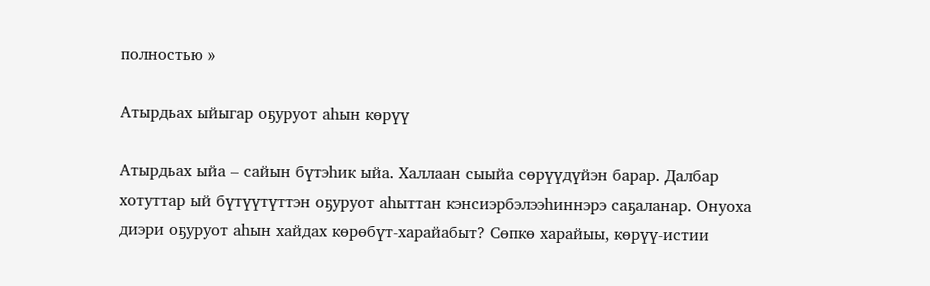полностью »

Атырдьах ыйыгар оҕуруот аһын көрүү

Атырдьах ыйа – сайын бүтэһик ыйа. Халлаан сыыйа сөрүүдүйэн барар. Далбар хотуттар ый бүтүүтүттэн оҕуруот аһыттан кэнсиэрбэлээһиннэрэ саҕаланар. Онуоха диэри оҕуруот аһын хайдах көрөбүт-харайабыт? Сөпкө харайыы, көрүү-истии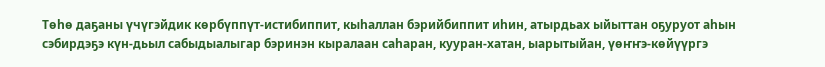Төһө даҕаны үчүгэйдик көрбүппүт-истибиппит, кыһаллан бэрийбиппит иһин, атырдьах ыйыттан оҕуруот аһын сэбирдэҕэ күн-дьыл сабыдыалыгар бэринэн кыралаан саһаран, кууран-хатан, ыарытыйан, үөҥҥэ-көйүүргэ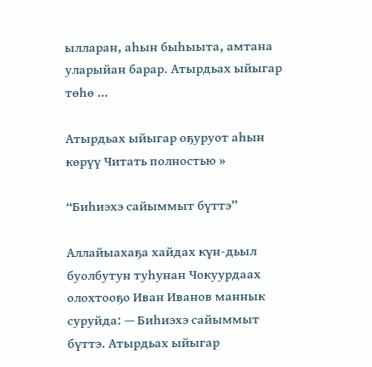ылларан, аһын быһыыта, амтана уларыйан барар. Атырдьах ыйыгар төһө …

Атырдьах ыйыгар оҕуруот аһын көрүү Читать полностью »

“Биһиэхэ сайыммыт бүттэ”

Аллайыахаҕа хайдах күн-дьыл буолбутун туһунан Чокуурдаах олохтооҕо Иван Иванов маннык суруйда: — Биһиэхэ сайыммыт бүттэ. Атырдьах ыйыгар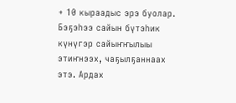+ 10 кыраадыс эрэ буолар. Бэҕэһээ сайын бүтэһик күнүгэр сайыҥҥылыы этиҥнээх, чаҕылҕаннаах этэ. Ардах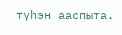түһэн ааспыта.